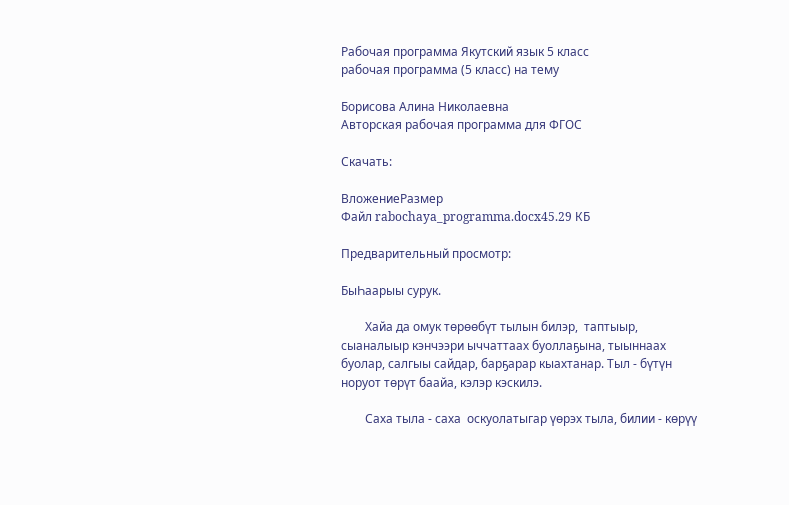Рабочая программа Якутский язык 5 класс
рабочая программа (5 класс) на тему

Борисова Алина Николаевна
Авторская рабочая программа для ФГОС

Скачать:

ВложениеРазмер
Файл rabochaya_programma.docx45.29 КБ

Предварительный просмотр:

БыҺаарыы сурук.

        Хайа да омук тѳрѳѳбүт тылын билэр,  таптыыр, сыаналыыр кэнчээри ыччаттаах буоллаҕына, тыыннаах буолар, салгыы сайдар, барҕарар кыахтанар. Тыл - бүтүн норуот тѳрүт баайа, кэлэр кэскилэ.

        Саха тыла - саха  оскуолатыгар үѳрэх тыла, билии - кѳрүү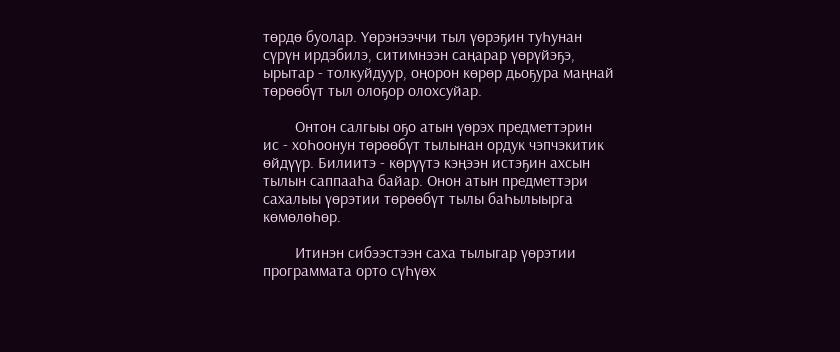тѳрдѳ буолар. Үѳрэнээччи тыл үѳрэҕин туҺунан сүрүн ирдэбилэ, ситимнээн саңарар үѳрүйэҕэ, ырытар - толкуйдуур, оңорон кѳрѳр дьоҕура маңнай тѳрѳѳбүт тыл олоҕор олохсуйар.

        Онтон салгыы оҕо атын үѳрэх предметтэрин  ис - хоҺоонун тѳрѳѳбүт тылынан ордук чэпчэкитик ѳйдүүр. Билиитэ - кѳрүүтэ кэңээн истэҕин ахсын тылын саппааҺа байар. Онон атын предметтэри сахалыы үѳрэтии тѳрѳѳбүт тылы баҺылыырга кѳмѳлѳҺѳр.

        Итинэн сибээстээн саха тылыгар үѳрэтии программата орто сүҺүѳх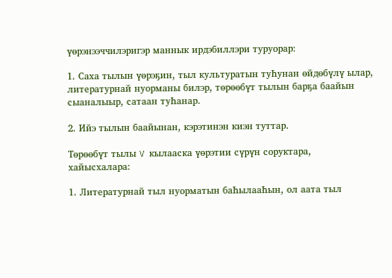үѳрэнээччилэригэр маннык ирдэбиллэри туруорар:

1. Саха тылын үѳрэҕин, тыл культуратын туҺунан ѳйдѳбүлү ылар, литературнай нуорманы билэр, тѳрѳѳбүт тылын барҕа баайын сыаналыыр, сатаан туҺанар.

2. Ийэ тылын баайынан, кэрэтинэн киэн туттар.

Тѳрѳѳбүт тылы V кылааска үѳрэтии сүрүн соруктара, хайысхалара:

1. Литературнай тыл нуорматын баҺылааҺын, ол аата тыл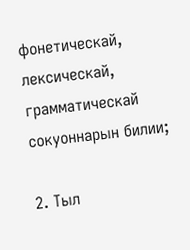фонетическай, лексическай, грамматическай сокуоннарын билии;

2. Тыл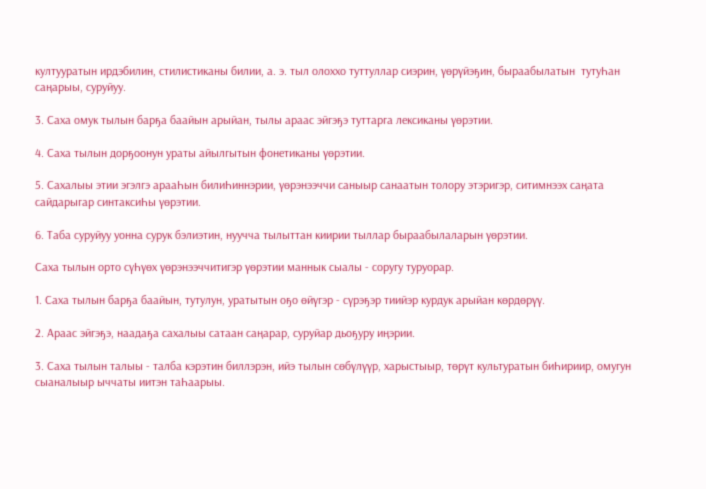култууратын ирдэбилин, стилистиканы билии, а. э. тыл олоххо туттуллар сиэрин, үѳрүйэҕин, быраабылатын  тутуҺан саңарыы, суруйуу.

3. Саха омук тылын барҕа баайын арыйан, тылы араас эйгэҕэ туттарга лексиканы үѳрэтии.

4. Саха тылын дорҕоонун ураты айылгытын фонетиканы үѳрэтии.

5. Сахалыы этии эгэлгэ арааҺын билиҺиннэрии, үѳрэнээччи саныыр санаатын толору этэригэр, ситимнээх саңата сайдарыгар синтаксиҺы үѳрэтии.

6. Таба суруйуу уонна сурук бэлиэтин, нуучча тылыттан киирии тыллар быраабылаларын үѳрэтии.

Саха тылын орто сүҺүѳх үѳрэнээччитигэр үѳрэтии маннык сыалы - соругу туруорар.

1. Саха тылын барҕа баайын, тутулун, уратытын оҕо ѳйүгэр - сүрэҕэр тиийэр курдук арыйан кѳрдѳрүү.

2. Араас эйгэҕэ, наадаҕа сахалыы сатаан саңарар, суруйар дьоҕуру иңэрии.

3. Саха тылын талыы - талба кэрэтин биллэрэн, ийэ тылын сѳбүлүүр, харыстыыр, тѳрүт культуратын биҺириир, омугун сыаналыыр ыччаты иитэн таҺаарыы.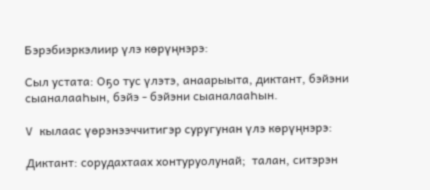Бэрэбиэркэлиир үлэ кѳрүңнэрэ:

Сыл устата: Оҕо тус үлэтэ, анаарыыта, диктант, бэйэни сыаналааҺын, бэйэ - бэйэни сыаналааҺын.

V кылаас үѳрэнээччитигэр суругунан үлэ кѳрүңнэрэ:

Диктант: сорудахтаах хонтуруолунай;  талан, ситэрэн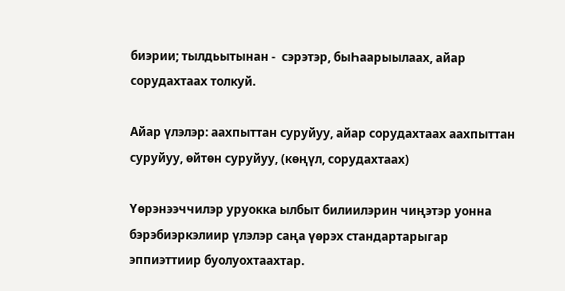биэрии; тылдьытынан -  сэрэтэр, быҺаарыылаах, айар сорудахтаах толкуй.

Айар үлэлэр: аахпыттан суруйуу, айар сорудахтаах аахпыттан суруйуу, ѳйтѳн суруйуу, (кѳңүл, сорудахтаах)

Үѳрэнээччилэр уруокка ылбыт билиилэрин чиңэтэр уонна бэрэбиэркэлиир үлэлэр саңа үѳрэх стандартарыгар эппиэттиир буолуохтаахтар.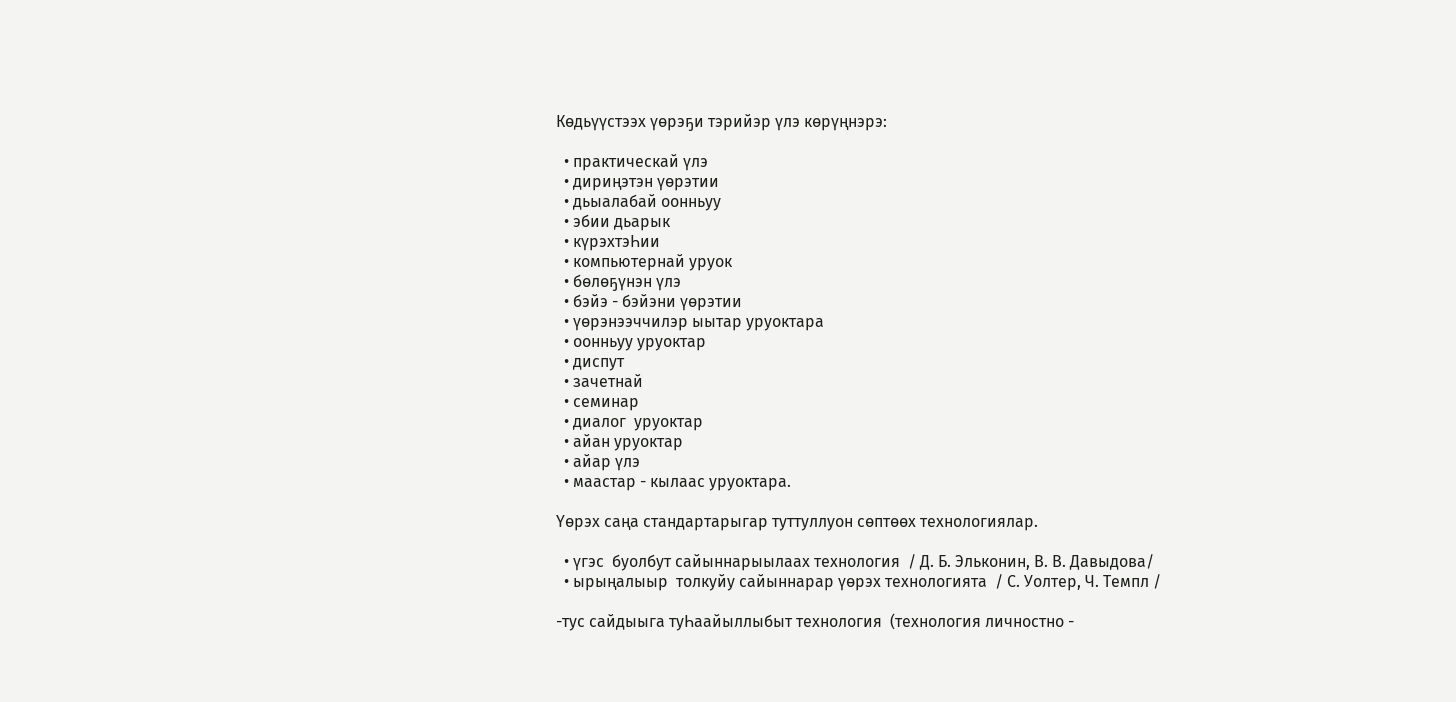Кѳдьүүстээх үѳрэҕи тэрийэр үлэ кѳрүңнэрэ:

  • практическай үлэ
  • дириңэтэн үѳрэтии
  • дьыалабай оонньуу
  • эбии дьарык
  • күрэхтэҺии
  • компьютернай уруок
  • бѳлѳҕүнэн үлэ
  • бэйэ - бэйэни үѳрэтии
  • үѳрэнээччилэр ыытар уруоктара
  • оонньуу уруоктар
  • диспут
  • зачетнай
  • семинар
  • диалог  уруоктар
  • айан уруоктар
  • айар үлэ
  • маастар - кылаас уруоктара.

Үѳрэх саңа стандартарыгар туттуллуон сѳптѳѳх технологиялар.

  • үгэс  буолбут сайыннарыылаах технология  / Д. Б. Эльконин, В. В. Давыдова/
  • ырыңалыыр  толкуйу сайыннарар үѳрэх технологията  / С. Уолтер, Ч. Темпл /

-тус сайдыыга туҺаайыллыбыт технология  (технология личностно -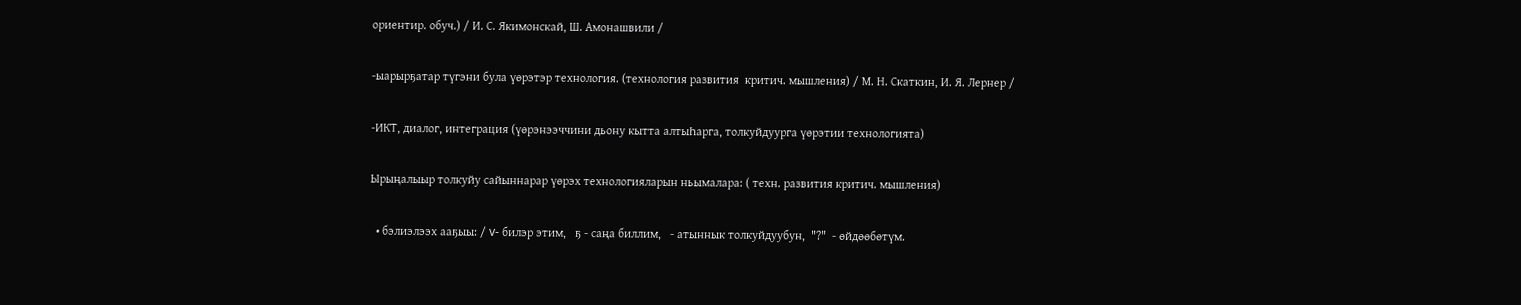ориентир. обуч.) / И. С. Якимонскай, Ш. Амонашвили /

-ыарырҕатар түгэни була үѳрэтэр технология. (технология развития  критич. мышления) / М. Н. Скаткин, И. Я. Лернер /

-ИКТ, диалог, интеграция (үѳрэнээччини дьону кытта алтыҺарга, толкуйдуурга үѳрэтии технологията)

Ырыңалыыр толкуйу сайыннарар үѳрэх технологияларын ньымалара: ( техн. развития критич. мышления)

  • бэлиэлээх ааҕыы: / v- билэр этим,   ҕ - саңа биллим,   - атыннык толкуйдуубун,  "?"  - ѳйдѳѳбѳтүм.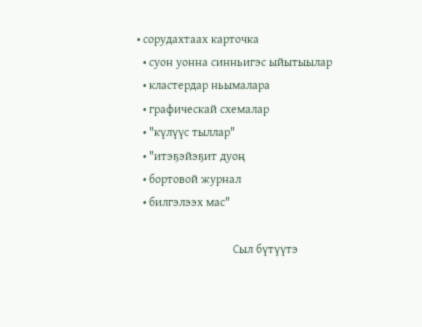• сорудахтаах карточка
  • суон уонна синньигэс ыйытыылар
  • кластердар ньымалара
  • графическай схемалар
  • "күлүүс тыллар"
  • "итэҕэйэҕит дуоң
  • бортовой журнал
  • билгэлээх мас"

                                Сыл бүтүүтэ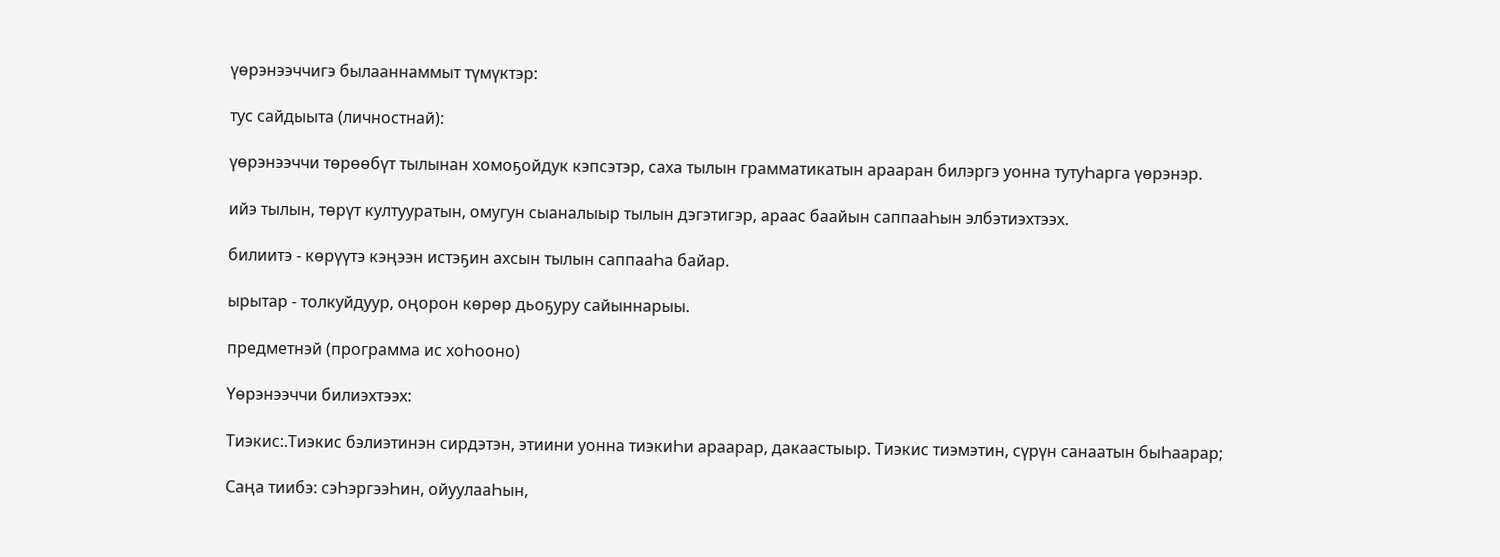үѳрэнээччигэ былааннаммыт түмүктэр:

тус сайдыыта (личностнай):

үѳрэнээччи тѳрѳѳбүт тылынан хомоҕойдук кэпсэтэр, саха тылын грамматикатын арааран билэргэ уонна тутуҺарга үѳрэнэр.

ийэ тылын, тѳрүт култууратын, омугун сыаналыыр тылын дэгэтигэр, араас баайын саппааҺын элбэтиэхтээх.

билиитэ - кѳрүүтэ кэңээн истэҕин ахсын тылын саппааҺа байар.

ырытар - толкуйдуур, оңорон кѳрѳр дьоҕуру сайыннарыы.

предметнэй (программа ис хоҺооно)

Үѳрэнээччи билиэхтээх:

Тиэкис:.Тиэкис бэлиэтинэн сирдэтэн, этиини уонна тиэкиҺи араарар, дакаастыыр. Тиэкис тиэмэтин, сүрүн санаатын быҺаарар;

Саңа тиибэ: сэҺэргээҺин, ойуулааҺын,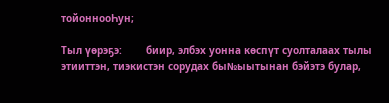тойоннооҺун;

Тыл үѳрэҕэ:        биир, элбэх уонна кѳспүт суолталаах тылы этииттэн, тиэкистэн сорудах бы№ыытынан бэйэтэ булар,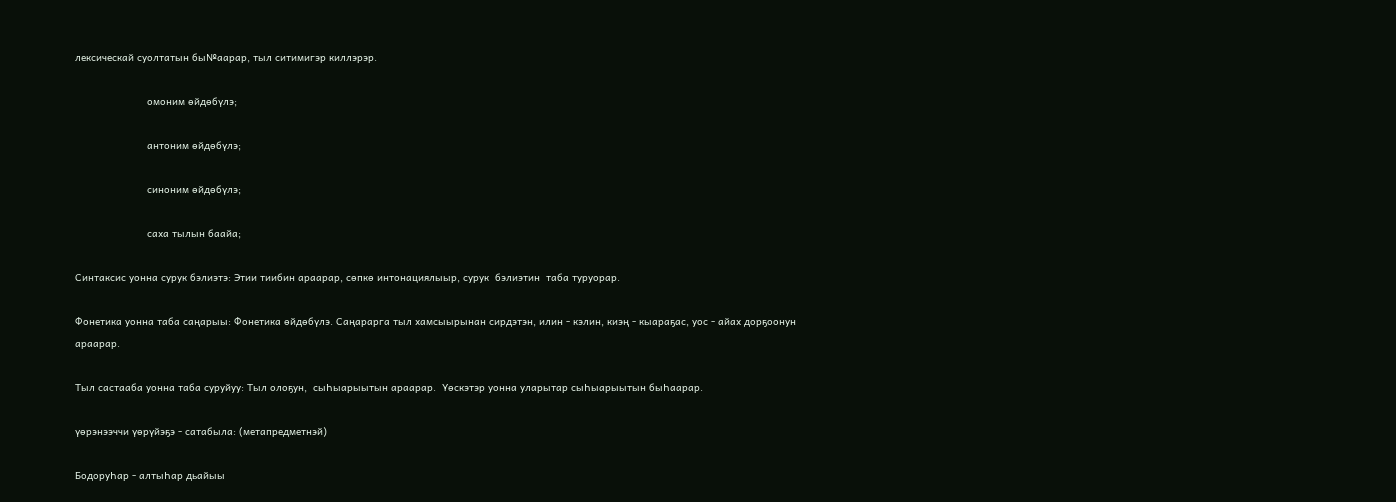лексическай суолтатын бы№аарар, тыл ситимигэр киллэрэр.

                        омоним ѳйдѳбүлэ;

                        антоним ѳйдѳбүлэ;

                        синоним ѳйдѳбүлэ;

                        саха тылын баайа;

Синтаксис уонна сурук бэлиэтэ: Этии тиибин араарар, сѳпкѳ интонациялыыр, сурук  бэлиэтин  таба туруорар.

Фонетика уонна таба саңарыы: Фонетика ѳйдѳбүлэ. Саңарарга тыл хамсыырынан сирдэтэн, илин - кэлин, киэң - кыараҕас, уос - айах дорҕоонун араарар.

Тыл састааба уонна таба суруйуу: Тыл олоҕун,  сыҺыарыытын араарар.  Үѳскэтэр уонна уларытар сыҺыарыытын быҺаарар.

үѳрэнээччи үѳрүйэҕэ - сатабыла: (метапредметнэй)

БодоруҺар - алтыҺар дьайыы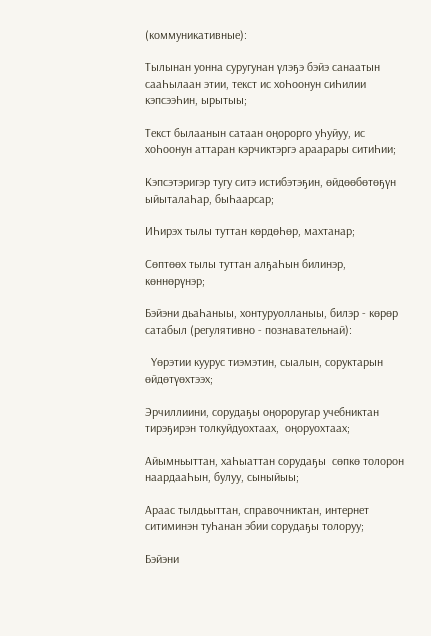(коммуникативные):

Тылынан уонна суругунан үлэҕэ бэйэ санаатын сааҺылаан этии, текст ис хоҺоонун сиҺилии кэпсээҺин, ырытыы;

Текст былаанын сатаан оңорорго уҺуйуу, ис хоҺоонун аттаран кэрчиктэргэ араарары ситиҺии;

Кэпсэтэригэр тугу ситэ истибэтэҕин, ѳйдѳѳбѳтѳҕүн ыйыталаҺар, быҺаарсар;

ИҺирэх тылы туттан кѳрдѳҺѳр, махтанар;

Сѳптѳѳх тылы туттан алҕаҺын билинэр, кѳннѳрүнэр;

Бэйэни дьаҺаныы, хонтуруолланыы, билэр - кѳрѳр сатабыл (регулятивно - познавательнай):

  Үѳрэтии куурус тиэмэтин, сыалын, соруктарын ѳйдѳтүѳхтээх;

Эрчиллиини, сорудаҕы оңороругар учебниктан тирэҕирэн толкуйдуохтаах,  оңоруохтаах;

Айымньыттан, хаҺыаттан сорудаҕы  сѳпкѳ толорон наардааҺын, булуу, сыныйыы;

Араас тылдьыттан, справочниктан, интернет ситиминэн туҺанан эбии сорудаҕы толоруу;

Бэйэни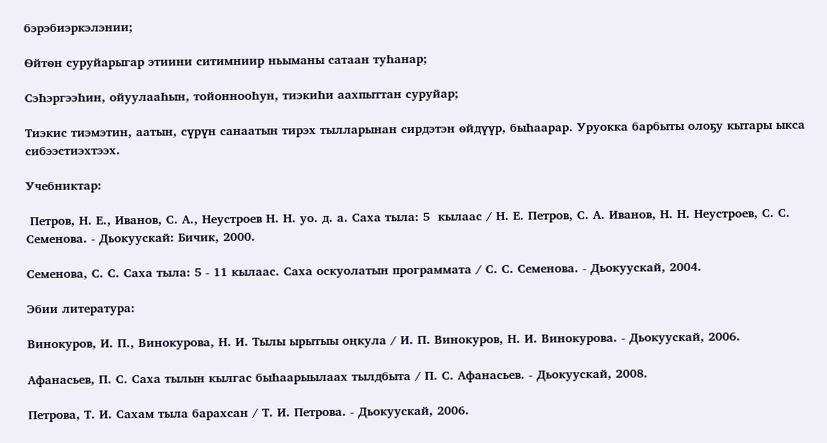бэрэбиэркэлэнии;

Ѳйтѳн суруйарыгар этиини ситимниир ньыманы сатаан туҺанар;

СэҺэргээҺин, ойуулааҺын, тойоннооҺун, тиэкиҺи аахпыттан суруйар;

Тиэкис тиэмэтин, аатын, сүрүн санаатын тирэх тылларынан сирдэтэн ѳйдүүр, быҺаарар. Уруокка барбыты олоҕу кытары ыкса сибээстиэхтээх.

Учебниктар:

 Петров, Н. Е., Иванов, С. А., Неустроев Н. Н. уо. д. а. Саха тыла: 5  кылаас / Н. Е. Петров, С. А. Иванов, Н. Н. Неустроев, С. С. Семенова. - Дьокуускай: Бичик, 2000.

Семенова, С. С. Саха тыла: 5 - 11 кылаас. Саха оскуолатын программата / С. С. Семенова. - Дьокуускай, 2004.

Эбии литература:

Винокуров, И. П., Винокурова, Н. И. Тылы ырытыы оңкула / И. П. Винокуров, Н. И. Винокурова. - Дьокуускай, 2006.

Афанасьев, П. С. Саха тылын кылгас быҺаарыылаах тылдбыта / П. С. Афанасьев. - Дьокуускай, 2008.

Петрова, Т. И. Сахам тыла барахсан / Т. И. Петрова. - Дьокуускай, 2006.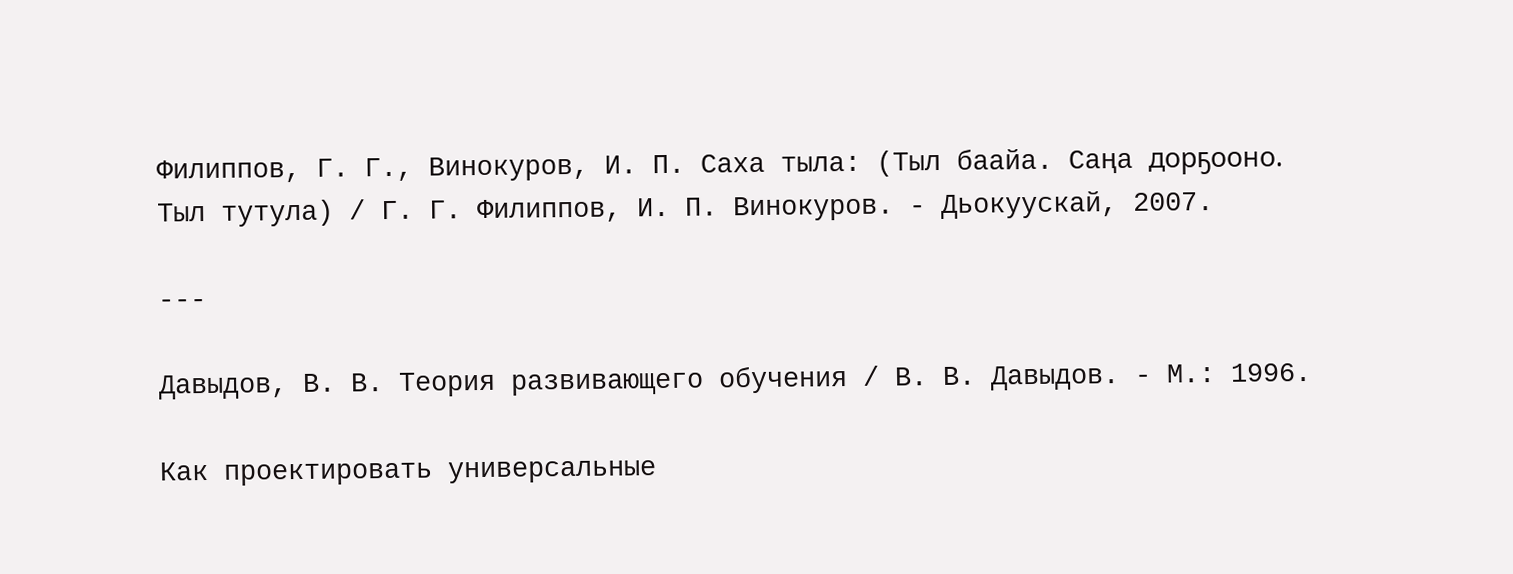Филиппов, Г. Г., Винокуров, И. П. Саха тыла: (Тыл баайа. Саңа дорҕооно. Тыл тутула) / Г. Г. Филиппов, И. П. Винокуров. - Дьокуускай, 2007.

---

Давыдов, В. В. Теория развивающего обучения / В. В. Давыдов. - М.: 1996.

Как проектировать универсальные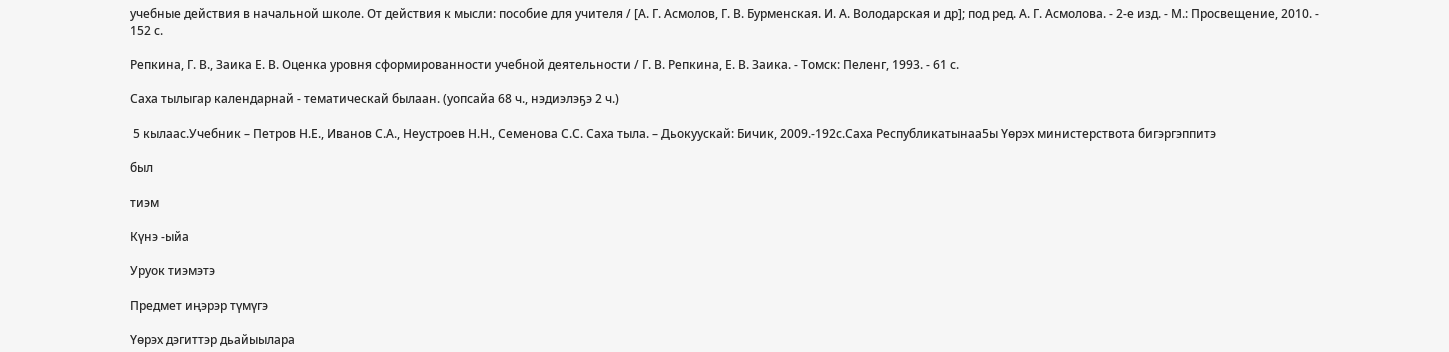учебные действия в начальной школе. От действия к мысли: пособие для учителя / [А. Г. Асмолов, Г. В. Бурменская. И. А. Володарская и др]; под ред. А. Г. Асмолова. - 2-е изд. - М.: Просвещение, 2010. - 152 с.

Репкина, Г. В., Заика Е. В. Оценка уровня сформированности учебной деятельности / Г. В. Репкина, Е. В. Заика. - Томск: Пеленг, 1993. - 61 с.

Саха тылыгар календарнай - тематическай былаан. (уопсайа 68 ч., нэдиэлэҕэ 2 ч.)

 5 кылаас.Учебник – Петров Н.Е., Иванов С.А., Неустроев Н.Н., Семенова С.С. Саха тыла. – Дьокуускай: Бичик, 2009.-192с.Саха Республикатынаа5ы Үөрэх министерствота бигэргэппитэ

был

тиэм

Күнэ -ыйа

Уруок тиэмэтэ

Предмет иңэрэр түмүгэ

Үѳрэх дэгиттэр дьайыылара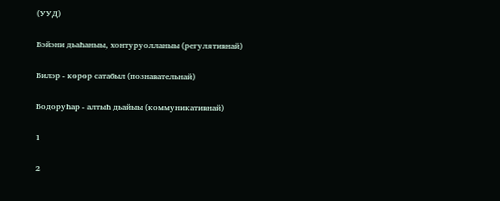(УУД)

Бэйэни дьаҺаныы, хонтуруолланыы (регулятивнай)

Билэр - кѳрѳр сатабыл (познавательнай)

БодоруҺар - алтыҺ дьайыы (коммуникативнай)

1

2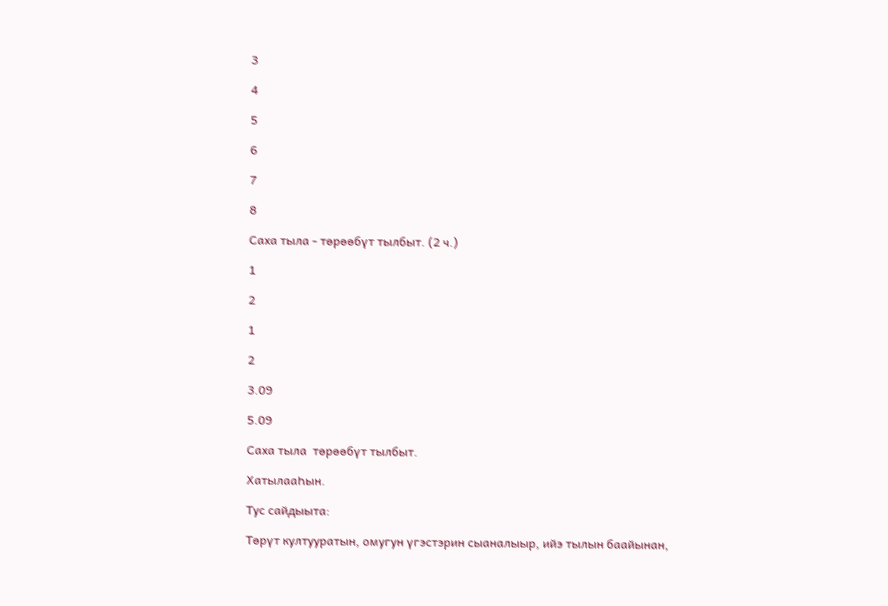3

4

5

6

7

8

Саха тыла - тѳрѳѳбүт тылбыт. (2 ч.)

1

2

1

2

3.09

5.09

Саха тыла  тѳрѳѳбүт тылбыт.

ХатылааҺын.

Тус сайдыыта:

Тѳрүт култууратын, омугун үгэстэрин сыаналыыр, ийэ тылын баайынан,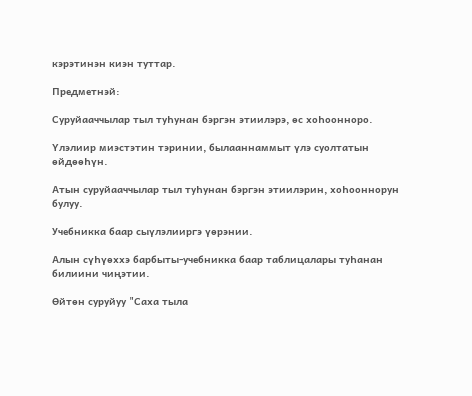кэрэтинэн киэн туттар.

Предметнэй:

Суруйааччылар тыл туҺунан бэргэн этиилэрэ, ѳс хоҺоонноро.

Үлэлиир миэстэтин тэринии, былааннаммыт үлэ суолтатын ѳйдѳѳҺүн.

Атын суруйааччылар тыл туҺунан бэргэн этиилэрин, хоҺооннорун булуу.

Учебникка баар сыүлэлииргэ үѳрэнии.

Алын сүҺүѳххэ барбыты-учебникка баар таблицалары туҺанан билиини чиңэтии.

Ѳйтѳн суруйуу "Саха тыла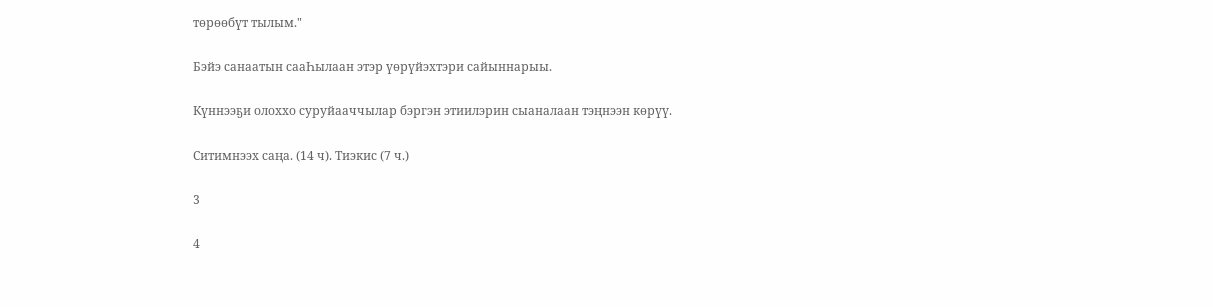тѳрѳѳбүт тылым."

Бэйэ санаатын сааҺылаан этэр үѳрүйэхтэри сайыннарыы.

Күннээҕи олоххо суруйааччылар бэргэн этиилэрин сыаналаан тэңнээн кѳрүү.

Ситимнээх саңа. (14 ч). Тиэкис (7 ч.)

3

4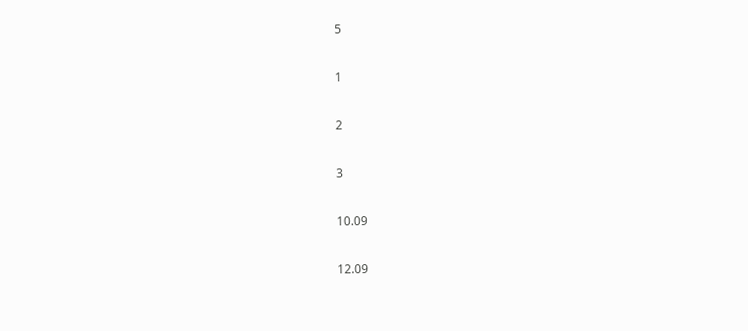5

1

2

3

10.09

12.09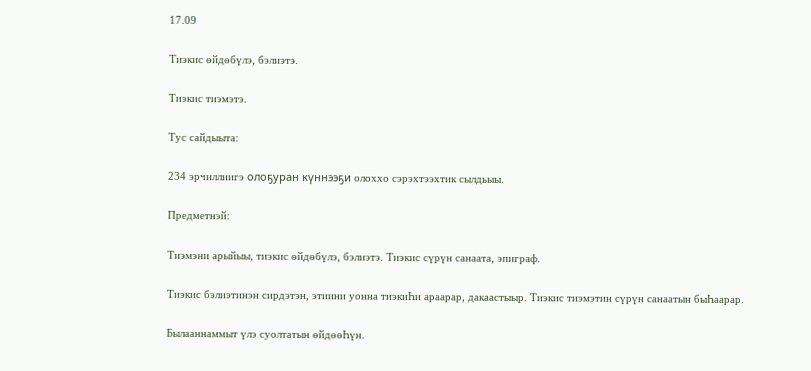17.09

Тиэкис ѳйдѳбүлэ, бэлиэтэ.

Тиэкис тиэмэтэ.

Тус сайдыыта:

234 эрчиллиигэ олоҕуран күннээҕи олоххо сэрэхтээхтик сылдьыы.

Предметнэй:

Тиэмэни арыйыы, тиэкис ѳйдѳбүлэ, бэлиэтэ. Тиэкис сүрүн санаата, эпиграф.

Тиэкис бэлиэтинэн сирдэтэн, этиини уонна тиэкиҺи араарар, дакаастыыр. Тиэкис тиэмэтин сүрүн санаатын быҺаарар.

Былааннаммыт үлэ суолтатын ѳйдѳѳҺүн.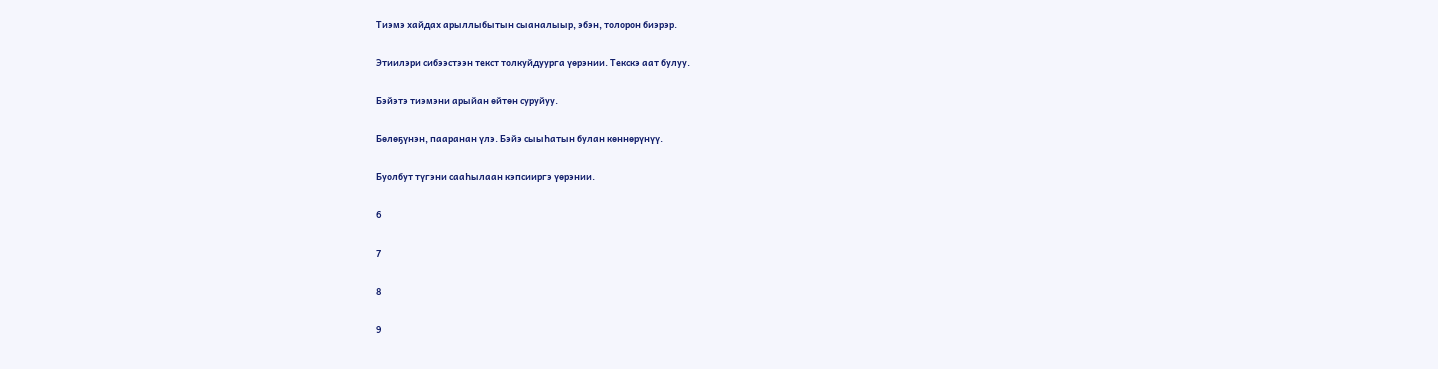Тиэмэ хайдах арыллыбытын сыаналыыр, эбэн, толорон биэрэр.

Этиилэри сибээстээн текст толкуйдуурга үѳрэнии. Текскэ аат булуу.

Бэйэтэ тиэмэни арыйан ѳйтѳн суруйуу.

Бѳлѳҕүнэн, пааранан үлэ. Бэйэ сыыҺатын булан кѳннѳрүнүү.

Буолбут түгэни сааҺылаан кэпсииргэ үѳрэнии.

6

7

8

9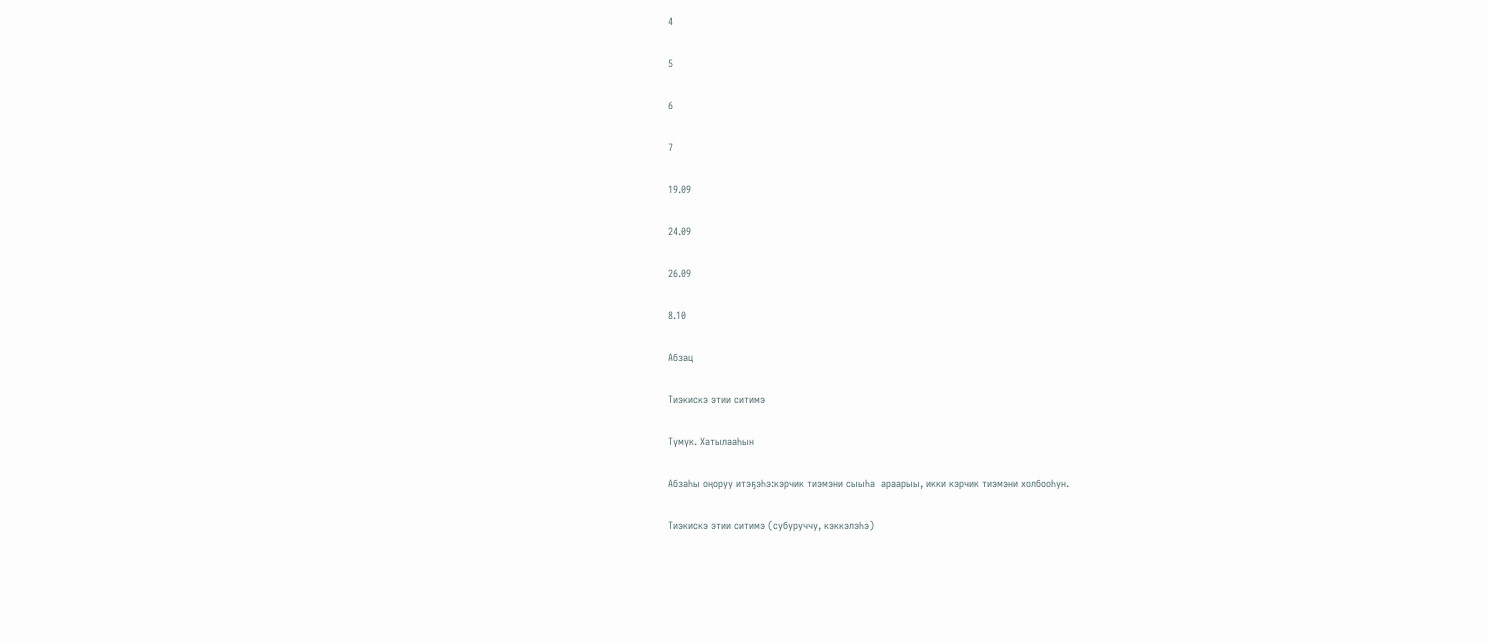4

5

6

7

19.09

24.09

26.09

8.10

Абзац

Тиэкискэ этии ситимэ

Түмүк. ХатылааҺын

АбзаҺы оңоруу итэҕэҺэ:кэрчик тиэмэни сыыҺа  араарыы, икки кэрчик тиэмэни холбооҺун.

Тиэкискэ этии ситимэ (субуруччу, кэккэлэҺэ)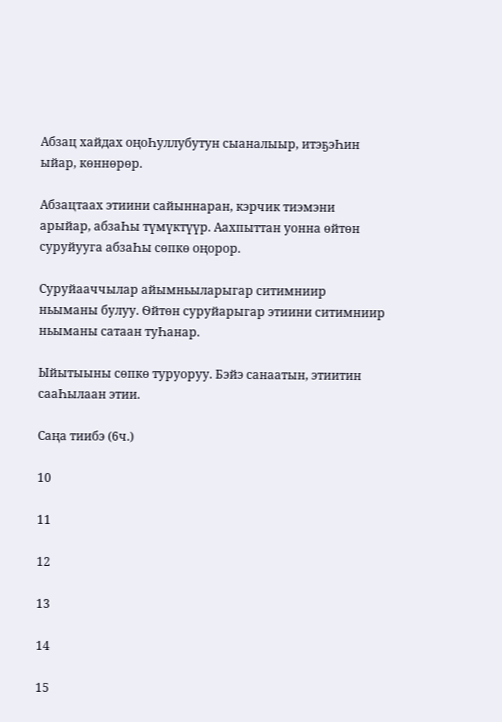Абзац хайдах оңоҺуллубутун сыаналыыр, итэҕэҺин ыйар, кѳннѳрѳр.

Абзацтаах этиини сайыннаран, кэрчик тиэмэни арыйар, абзаҺы түмүктүүр. Аахпыттан уонна ѳйтѳн суруйууга абзаҺы сѳпкѳ оңорор.

Суруйааччылар айымньыларыгар ситимниир ньыманы булуу. Ѳйтѳн суруйарыгар этиини ситимниир ньыманы сатаан туҺанар.

Ыйытыыны сѳпкѳ туруоруу. Бэйэ санаатын, этиитин сааҺылаан этии.

Саңа тиибэ (6ч.)

10

11

12

13

14

15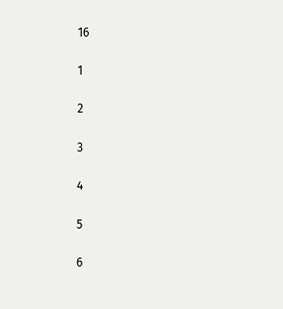16

1

2

3

4

5

6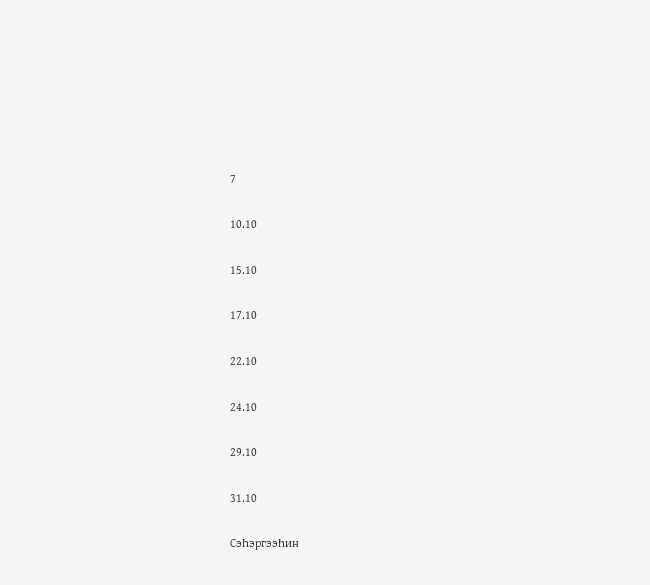7

10.10

15.10

17.10

22.10

24.10

29.10

31.10

СэҺэргээҺин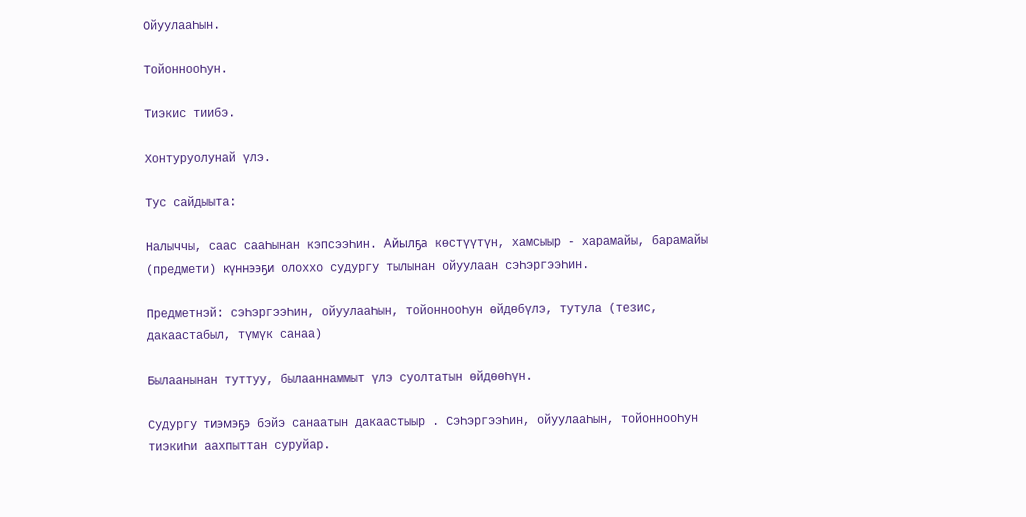ОйуулааҺын.

ТойоннооҺун.

Тиэкис тиибэ.

Хонтуруолунай үлэ.

Тус сайдыыта:

Налыччы, саас сааҺынан кэпсээҺин. Айылҕа кѳстүүтүн, хамсыыр - харамайы, барамайы (предмети) күннээҕи олоххо судургу тылынан ойуулаан сэҺэргээҺин.

Предметнэй: сэҺэргээҺин, ойуулааҺын, тойоннооҺун ѳйдѳбүлэ, тутула (тезис, дакаастабыл, түмүк санаа)

Былаанынан туттуу, былааннаммыт үлэ суолтатын ѳйдѳѳҺүн.

Судургу тиэмэҕэ бэйэ санаатын дакаастыыр . СэҺэргээҺин, ойуулааҺын, тойоннооҺун тиэкиҺи аахпыттан суруйар.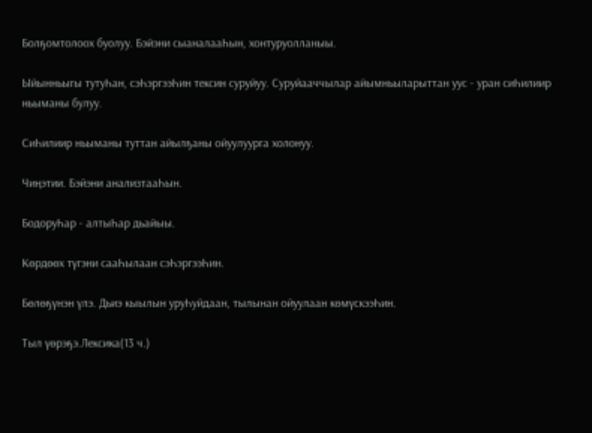Болҕомтолоох буолуу. Бэйэни сыаналааҺын, хонтуруолланыы.

Ыйынньыгы тутуҺан, сэҺэргээҺин тексин суруйуу. Суруйааччылар айымньыларыттан уус - уран сиҺилиир ньыманы булуу.

СиҺилиир ньыманы туттан айылҕаны ойуулуурга холонуу.

Чиңэтии. Бэйэни анализтааҺын.

БодоруҺар - алтыҺар дьайыы.

Кѳрдѳѳх түгэни сааҺылаан сэҺэргээҺин.

Бѳлѳҕүнэн үлэ. Дьиэ кыылын уруҺуйдаан, тылынан ойуулаан кѳмүскээҺин.

Тыл үѳрэҕэ.Лексика(13 ч.)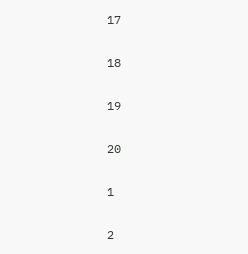17

18

19

20

1

2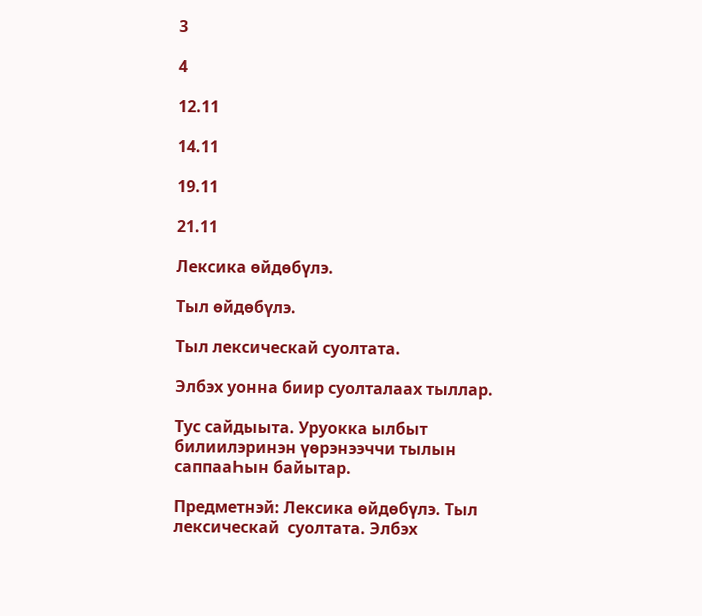3

4

12.11

14.11

19.11

21.11

Лексика ѳйдѳбүлэ.

Тыл ѳйдѳбүлэ.

Тыл лексическай суолтата.

Элбэх уонна биир суолталаах тыллар.

Тус сайдыыта. Уруокка ылбыт билиилэринэн үѳрэнээччи тылын саппааҺын байытар.

Предметнэй: Лексика ѳйдѳбүлэ. Тыл лексическай  суолтата. Элбэх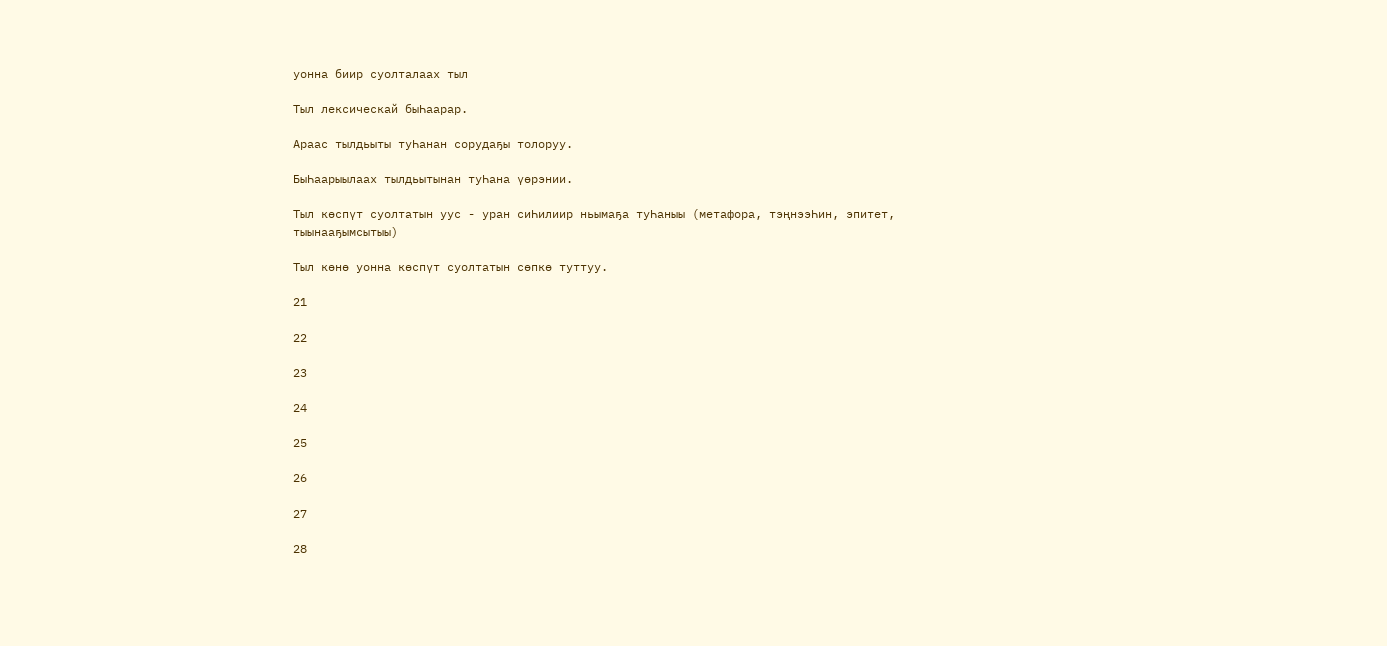уонна биир суолталаах тыл

Тыл лексическай быҺаарар.

Араас тылдьыты туҺанан сорудаҕы толоруу.

БыҺаарыылаах тылдьытынан туҺана үѳрэнии.

Тыл кѳспүт суолтатын уус - уран сиҺилиир ньымаҕа туҺаныы (метафора, тэңнээҺин, эпитет, тыынааҕымсытыы)

Тыл кѳнѳ уонна кѳспүт суолтатын сѳпкѳ туттуу.

21

22

23

24

25

26

27

28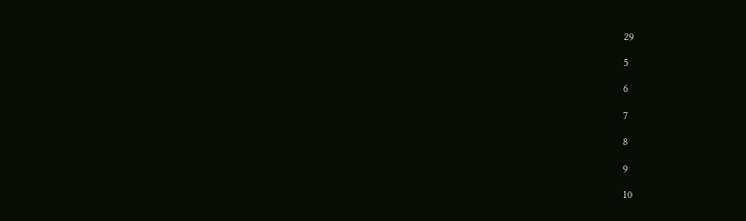29

5

6

7

8

9

10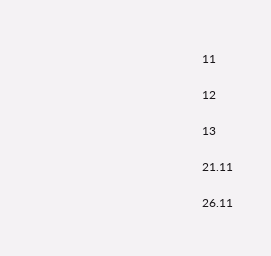11

12

13

21.11

26.11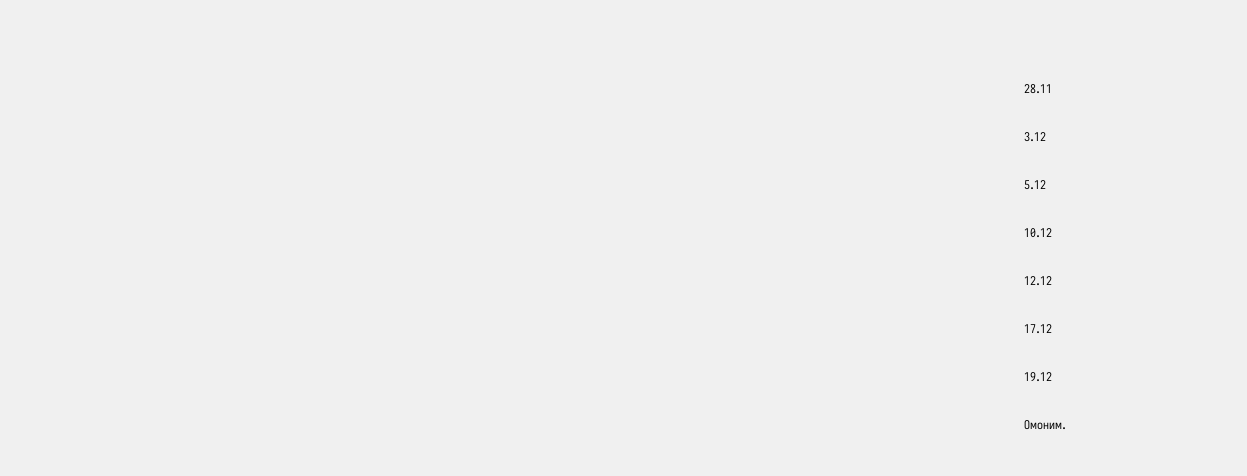28.11

3.12

5.12

10.12

12.12

17.12

19.12

Омоним.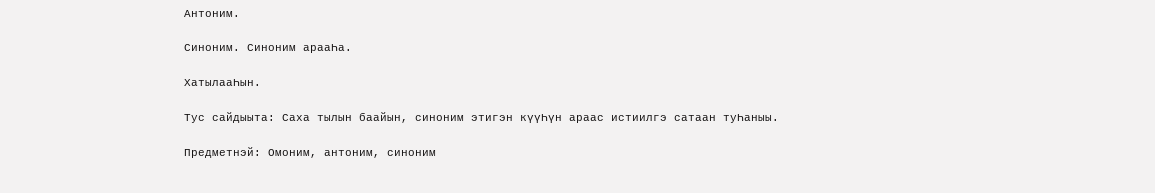Антоним.

Синоним. Синоним арааҺа.

ХатылааҺын.

Тус сайдыыта: Саха тылын баайын, синоним этигэн күүҺүн араас истиилгэ сатаан туҺаныы.

Предметнэй: Омоним, антоним, синоним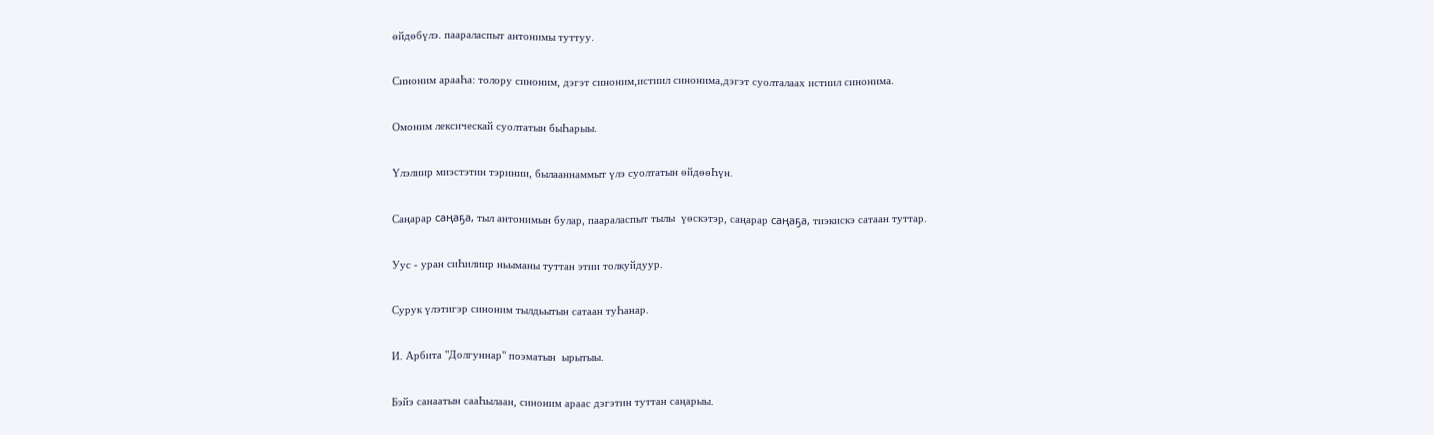ѳйдѳбүлэ. паараласпыт антонимы туттуу.

Синоним арааҺа: толору синоним, дэгэт синоним,истиил синонима,дэгэт суолталаах истиил синонима.

Омоним лексическай суолтатын быҺарыы.

Үлэлиир миэстэтин тэринии, былааннаммыт үлэ суолтатын ѳйдѳѳҺүн.

Саңарар саңаҕа, тыл антонимын булар, паараласпыт тылы  үѳскэтэр, саңарар саңаҕа, тиэкискэ сатаан туттар.

Уус - уран сиҺилиир ньыманы туттан этии толкуйдуур.

Сурук үлэтигэр синоним тылдьытын сатаан туҺанар.

И. Арбита "Долгуннар" поэматын  ырытыы.

Бэйэ санаатын сааҺылаан, синоним араас дэгэтин туттан саңарыы.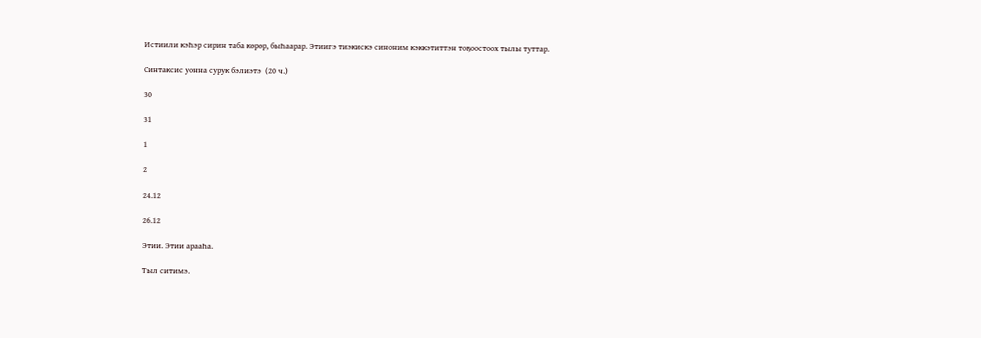Истиили кэҺэр сирин таба кѳрѳр, быҺаарар. Этиигэ тиэкискэ синоним кэккэтиттэн тоҕоостоох тылы туттар.

Синтаксис уонна сурук бэлиэтэ  (20 ч.)

30

31

1

2

24.12

26.12

Этии. Этии арааҺа.

Тыл ситимэ.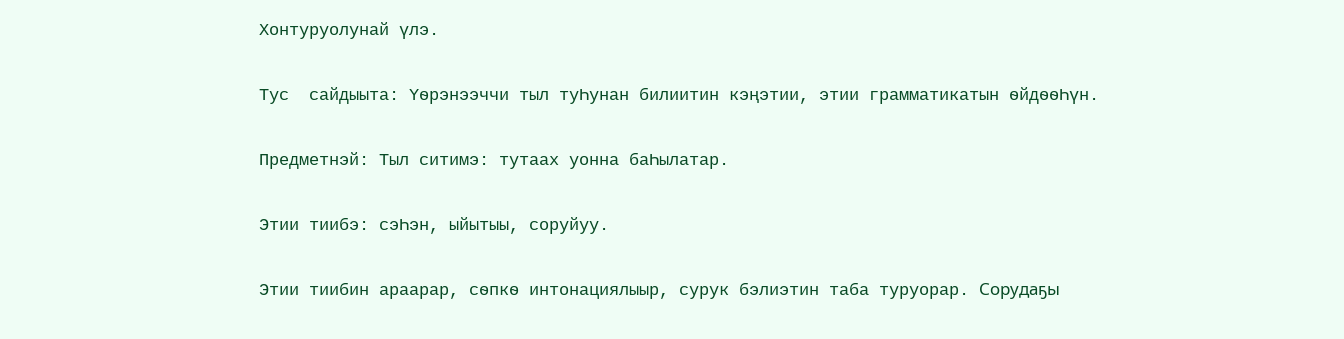Хонтуруолунай үлэ.

Тус  сайдыыта: Үѳрэнээччи тыл туҺунан билиитин кэңэтии, этии грамматикатын ѳйдѳѳҺүн.

Предметнэй: Тыл ситимэ: тутаах уонна баҺылатар.

Этии тиибэ: сэҺэн, ыйытыы, соруйуу.

Этии тиибин араарар, сѳпкѳ интонациялыыр, сурук бэлиэтин таба туруорар. Сорудаҕы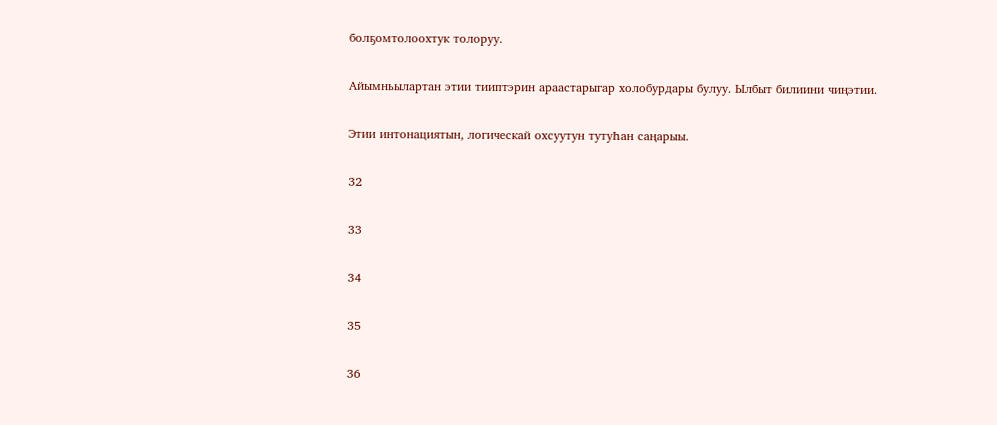болҕомтолоохтук толоруу.

Айымньылартан этии тииптэрин араастарыгар холобурдары булуу. Ылбыт билиини чиңэтии.

Этии интонациятын, логическай охсуутун тутуҺан саңарыы.

32

33

34

35

36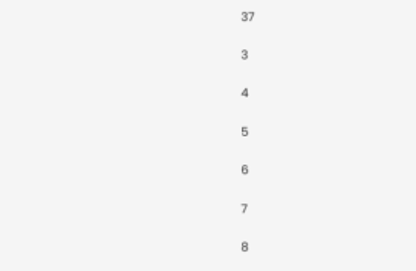37

3

4

5

6

7

8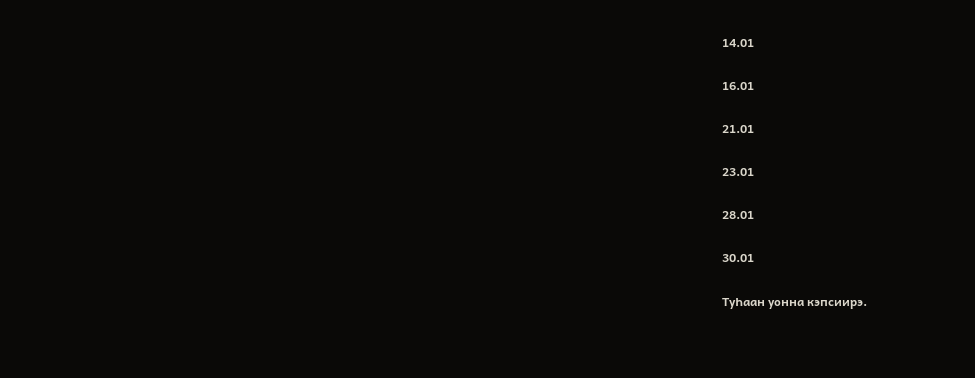14.01

16.01

21.01

23.01

28.01

30.01

ТуҺаан уонна кэпсиирэ.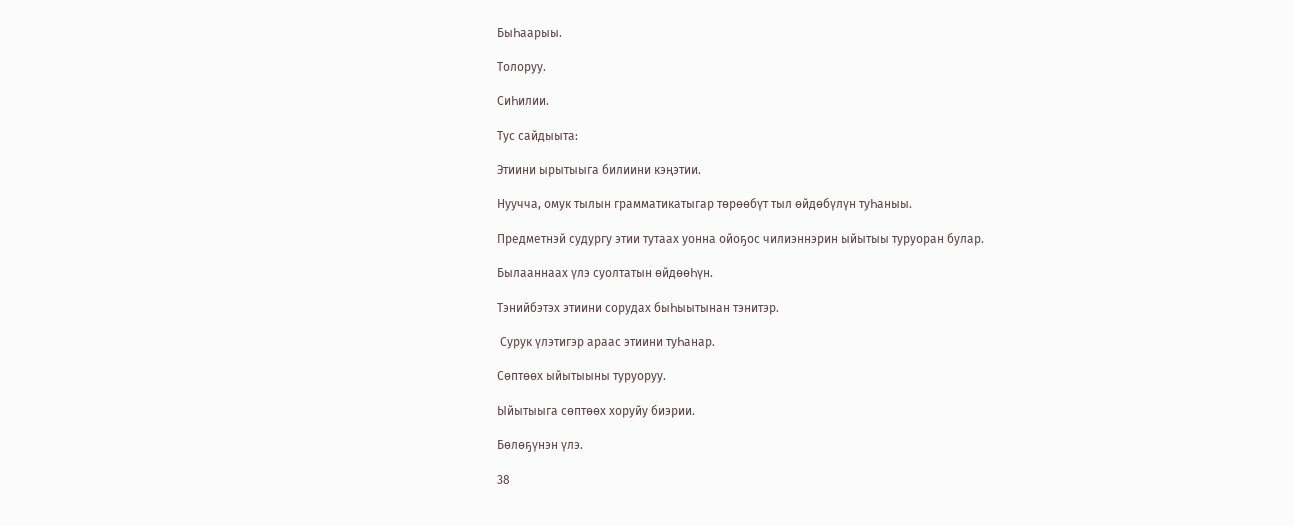БыҺаарыы.

Толоруу.

СиҺилии.

Тус сайдыыта:

Этиини ырытыыга билиини кэңэтии.

Нуучча, омук тылын грамматикатыгар тѳрѳѳбүт тыл ѳйдѳбүлүн туҺаныы.

Предметнэй судургу этии тутаах уонна ойоҕос чилиэннэрин ыйытыы туруоран булар.

Былааннаах үлэ суолтатын ѳйдѳѳҺүн.

Тэнийбэтэх этиини сорудах быҺыытынан тэнитэр.

 Сурук үлэтигэр араас этиини туҺанар.

Сѳптѳѳх ыйытыыны туруоруу.

Ыйытыыга сѳптѳѳх хоруйу биэрии.

Бѳлѳҕүнэн үлэ.

38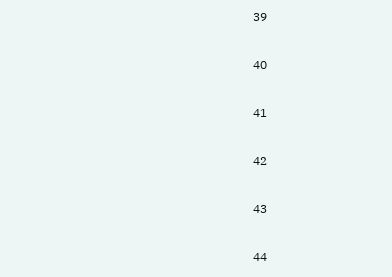39

40

41

42

43

44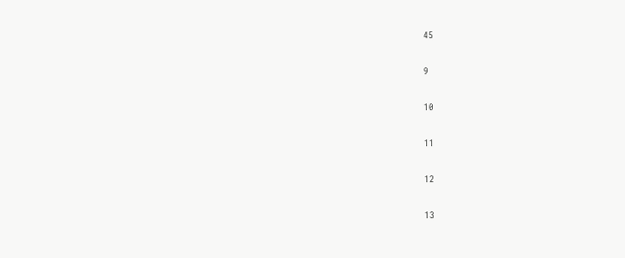45

9

10

11

12

13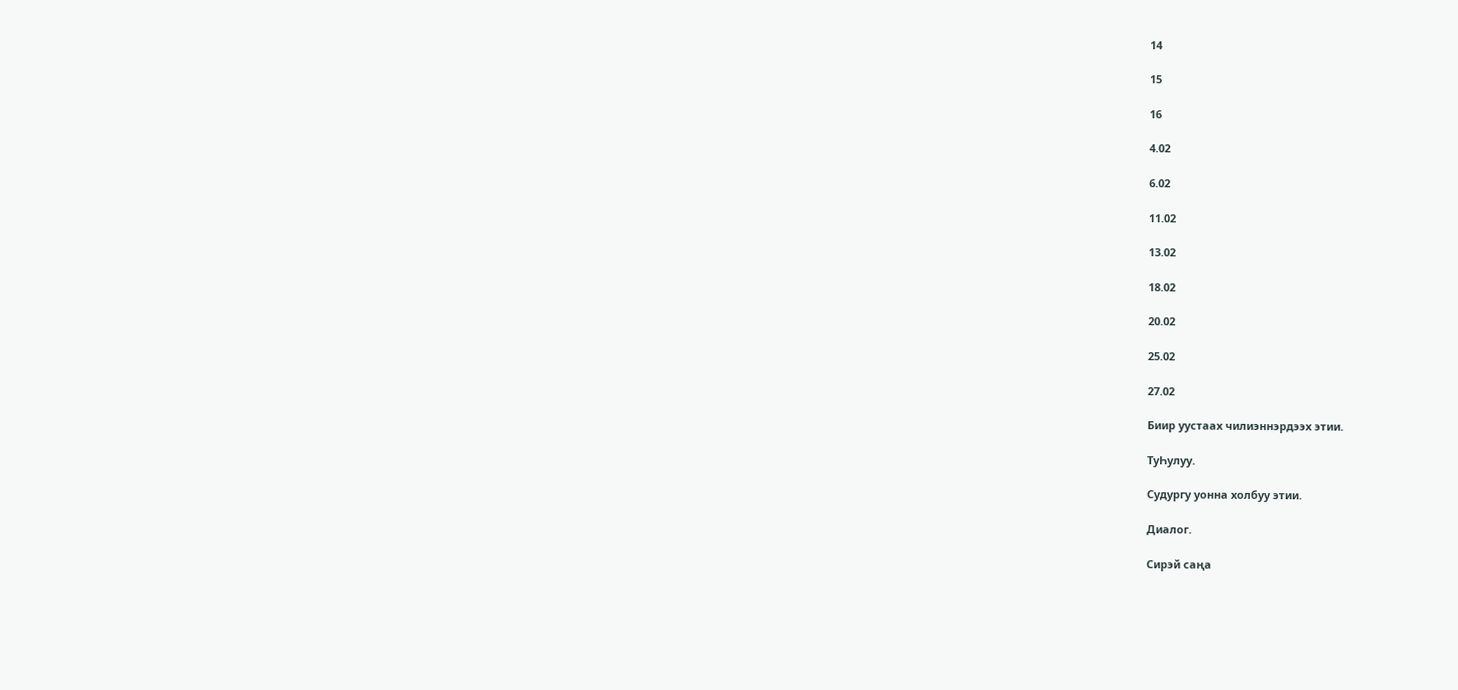14

15

16

4.02

6.02

11.02

13.02

18.02

20.02

25.02

27.02

Биир уустаах чилиэннэрдээх этии.

ТуҺулуу.

Судургу уонна холбуу этии.

Диалог.

Сирэй саңа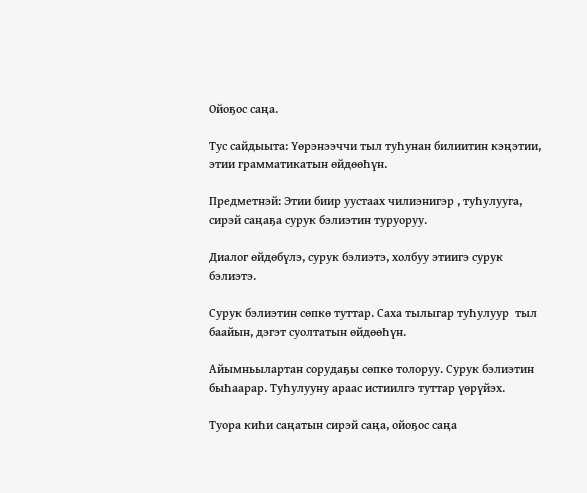Ойоҕос саңа.

Тус сайдыыта: Үѳрэнээччи тыл туҺунан билиитин кэңэтии, этии грамматикатын ѳйдѳѳҺүн.

Предметнэй: Этии биир уустаах чилиэнигэр , туҺулууга, сирэй саңаҕа сурук бэлиэтин туруоруу.

Диалог ѳйдѳбүлэ, сурук бэлиэтэ, холбуу этиигэ сурук бэлиэтэ.

Сурук бэлиэтин сѳпкѳ туттар. Саха тылыгар туҺулуур  тыл баайын, дэгэт суолтатын ѳйдѳѳҺүн.

Айымньылартан сорудаҕы сѳпкѳ толоруу. Сурук бэлиэтин быҺаарар. ТуҺулууну араас истиилгэ туттар үѳрүйэх.

Туора киҺи саңатын сирэй саңа, ойоҕос саңа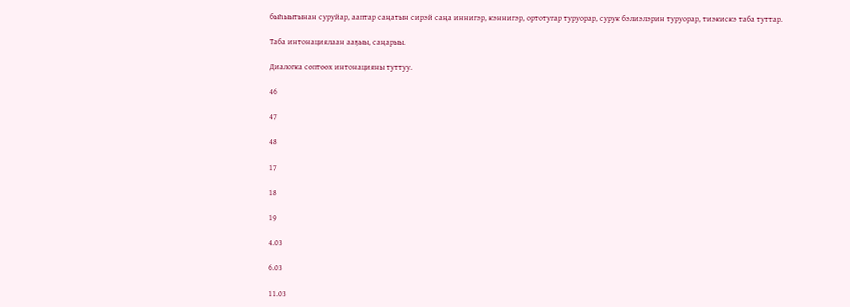быҺыытынан суруйар, ааптар саңатын сирэй саңа иннигэр, кэннигэр, ортотугар туруорар, сурук бэлиэлэрин туруорар, тиэкискэ таба туттар.

Таба интонациялаан ааҕыы, саңарыы.

Диалогка сѳптѳѳх интонацияны туттуу.

46

47

48

17

18

19

4.03

6.03

11.03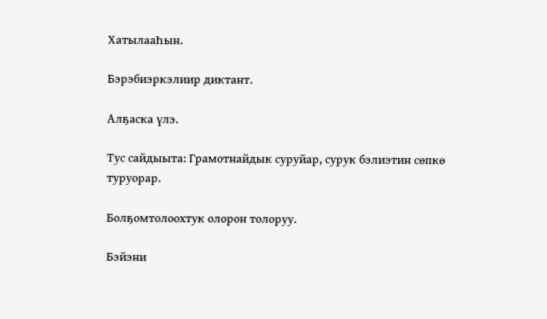ХатылааҺын.

Бэрэбиэркэлиир диктант.

Алҕаска үлэ.

Тус сайдыыта: Грамотнайдык суруйар, сурук бэлиэтин сѳпкѳ туруорар.

Болҕомтолоохтук олорон толоруу.

Бэйэни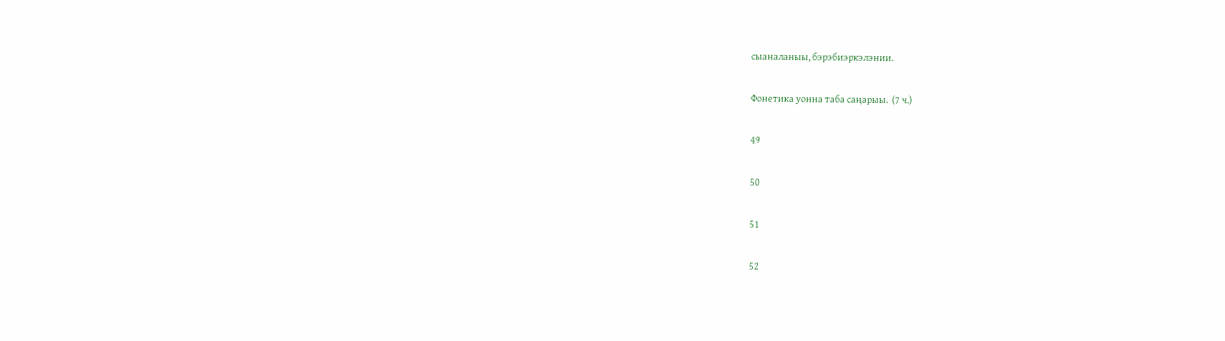сыаналаныы, бэрэбиэркэлэнии.

Фонетика уонна таба саңарыы.  (7 ч.)

49

50

51

52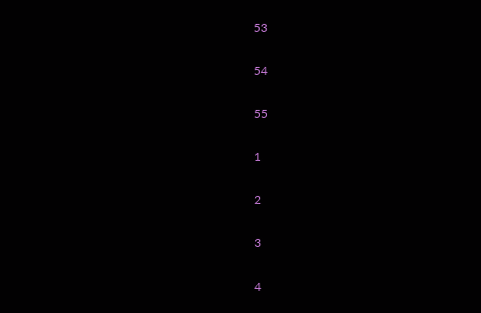53

54

55

1

2

3

4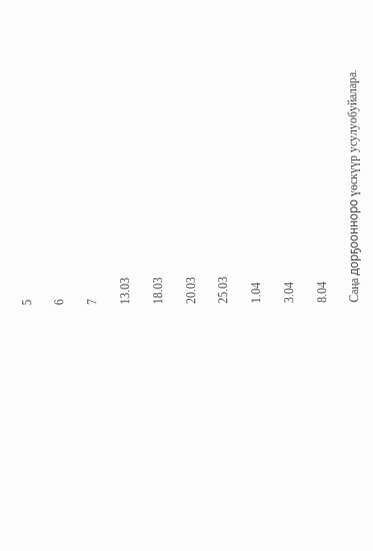5

6

7

13.03

18.03

20.03

25.03

1.04

3.04

8.04

Саңа дорҕоонноро үѳскүүр усулуобуйалара.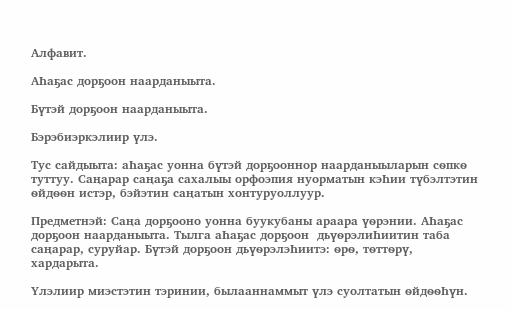Алфавит.

АҺаҕас дорҕоон наарданыыта.

Бүтэй дорҕоон наарданыыта.

Бэрэбиэркэлиир үлэ.

Тус сайдыыта: аҺаҕас уонна бүтэй дорҕооннор наарданыыларын сѳпкѳ туттуу. Саңарар саңаҕа сахалыы орфоэпия нуорматын кэҺии түбэлтэтин ѳйдѳѳн истэр, бэйэтин саңатын хонтуруоллуур.

Предметнэй: Саңа дорҕооно уонна буукубаны араара үѳрэнии. АҺаҕас дорҕоон наарданыыта. Тылга аҺаҕас дорҕоон  дьүѳрэлиҺиитин таба саңарар, суруйар. Бүтэй дорҕоон дьүѳрэлэҺиитэ: ѳрѳ, тѳттѳрү, хардарыта.

Үлэлиир миэстэтин тэринии, былааннаммыт үлэ суолтатын ѳйдѳѳҺүн.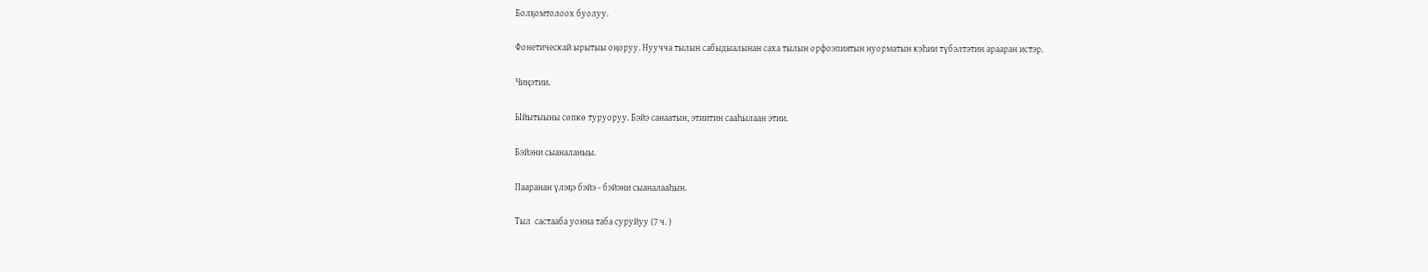Болҕомтолоох буолуу.

Фонетическай ырытыы оңоруу. Нуучча тылын сабыдыалынан саха тылын орфоэпиятын нуорматын кэҺии түбэлтэтин арааран истэр.

Чиңэтии.

Ыйытыыны сѳпкѳ туруоруу. Бэйэ санаатын, этиитин сааҺылаан этии.

Бэйэни сыаналаныы.

Пааранан үлэҕэ бэйэ - бэйэни сыаналааҺын.

Тыл  састааба уонна таба суруйуу (7 ч. )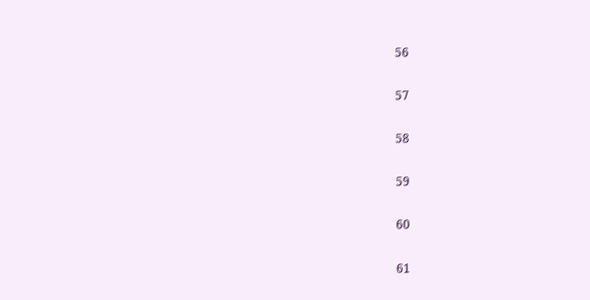56

57

58

59

60

61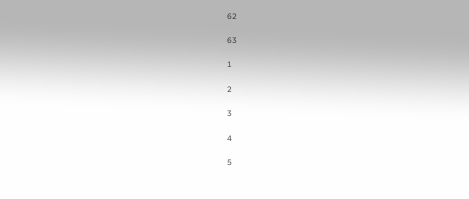62

63

1

2

3

4

5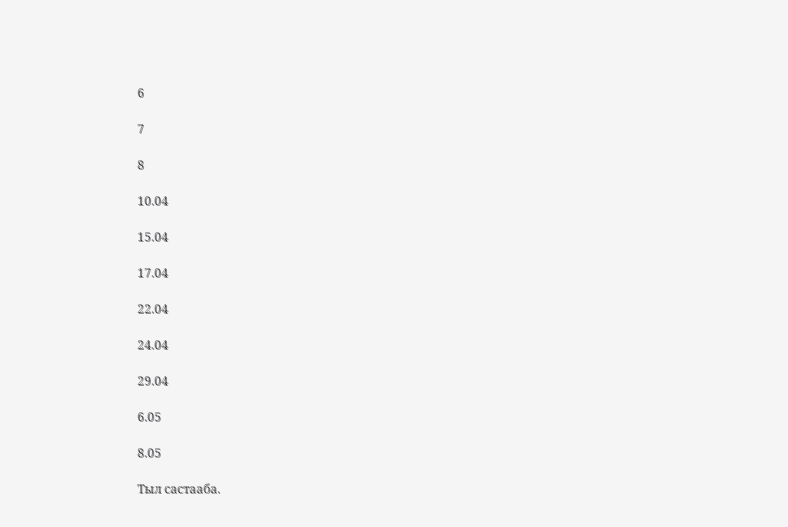6

7

8

10.04

15.04

17.04

22.04

24.04

29.04

6.05

8.05

Тыл састааба.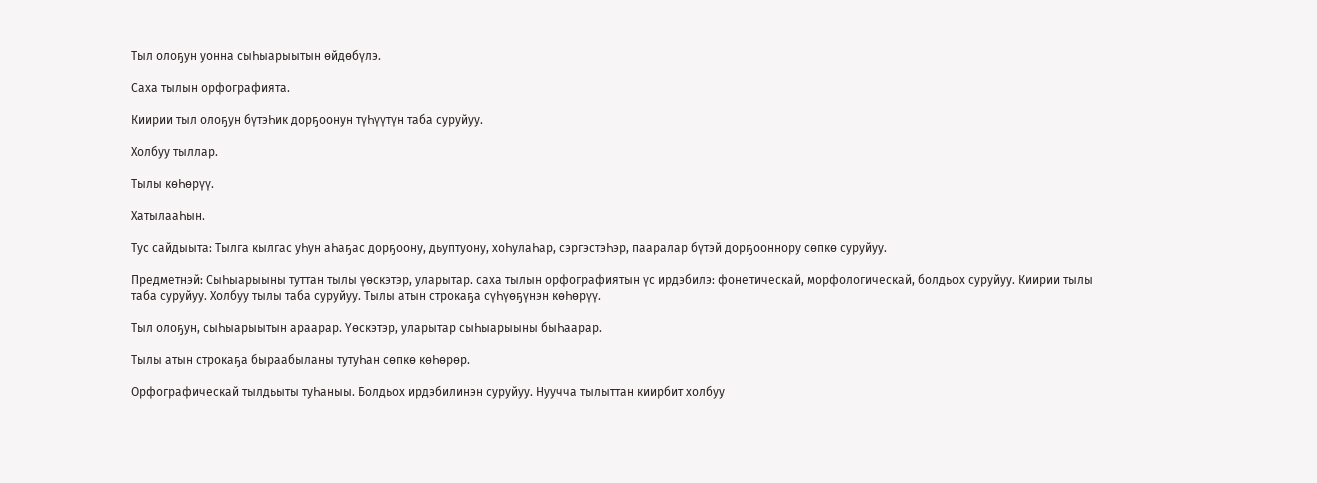Тыл олоҕун уонна сыҺыарыытын ѳйдѳбүлэ.

Саха тылын орфографията.

Киирии тыл олоҕун бүтэҺик дорҕоонун түҺүүтүн таба суруйуу.

Холбуу тыллар.

Тылы кѳҺѳрүү.

ХатылааҺын.

Тус сайдыыта: Тылга кылгас уҺун аҺаҕас дорҕоону, дьуптуону, хоҺулаҺар, сэргэстэҺэр, пааралар бүтэй дорҕооннору сѳпкѳ суруйуу.

Предметнэй: СыҺыарыыны туттан тылы үѳскэтэр, уларытар. саха тылын орфографиятын үс ирдэбилэ: фонетическай, морфологическай, болдьох суруйуу. Киирии тылы таба суруйуу. Холбуу тылы таба суруйуу. Тылы атын строкаҕа сүҺүѳҕүнэн кѳҺѳрүү.

Тыл олоҕун, сыҺыарыытын араарар. Үѳскэтэр, уларытар сыҺыарыыны быҺаарар.

Тылы атын строкаҕа быраабыланы тутуҺан сѳпкѳ кѳҺѳрѳр.

Орфографическай тылдьыты туҺаныы. Болдьох ирдэбилинэн суруйуу. Нуучча тылыттан киирбит холбуу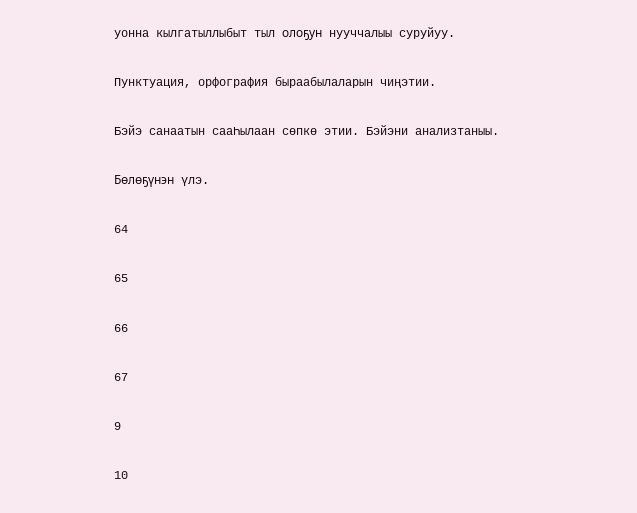уонна кылгатыллыбыт тыл олоҕун нууччалыы суруйуу.

Пунктуация, орфография быраабылаларын чиңэтии.

Бэйэ санаатын сааҺылаан сѳпкѳ этии. Бэйэни анализтаныы.

Бѳлѳҕүнэн үлэ.

64

65

66

67

9

10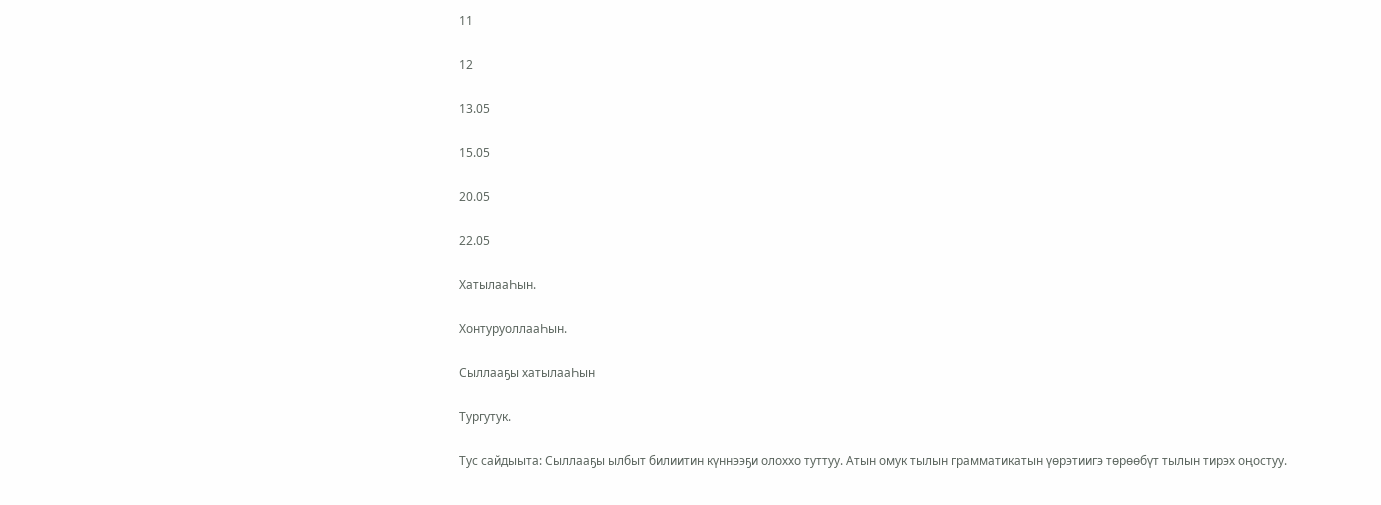11

12

13.05

15.05

20.05

22.05

ХатылааҺын.

ХонтуруоллааҺын.

Сыллааҕы хатылааҺын

Тургутук.

Тус сайдыыта: Сыллааҕы ылбыт билиитин күннээҕи олоххо туттуу. Атын омук тылын грамматикатын үѳрэтиигэ тѳрѳѳбүт тылын тирэх оңостуу.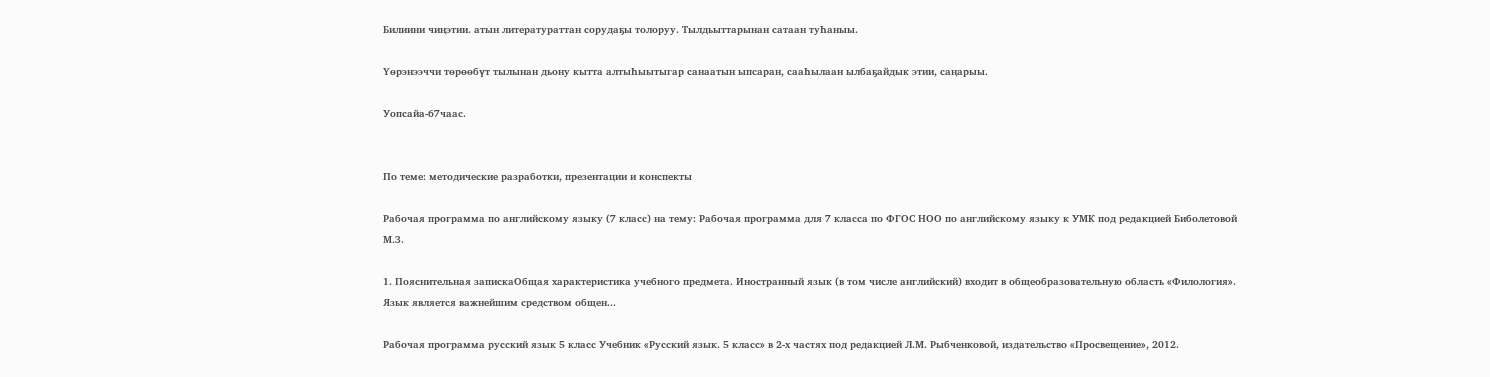Билиини чиңэтии. атын литератураттан сорудаҕы толоруу. Тылдьыттарынан сатаан туҺаныы.

Үѳрэнээччи тѳрѳѳбүт тылынан дьону кытта алтыҺыытыгар санаатын ыпсаран, сааҺылаан ылбаҕайдык этии, саңарыы.

Уопсайа-67чаас.


По теме: методические разработки, презентации и конспекты

Рабочая программа по английскому языку (7 класс) на тему: Рабочая программа для 7 класса по ФГОС НОО по английскому языку к УМК под редакцией Биболетовой М.З.

1. Пояснительная запискаОбщая характеристика учебного предмета. Иностранный язык (в том числе английский) входит в общеобразовательную область «Филология». Язык является важнейшим средством общен...

Рабочая программа русский язык 5 класс Учебник «Русский язык. 5 класс» в 2-х частях под редакцией Л.М. Рыбченковой, издательство «Просвещение», 2012.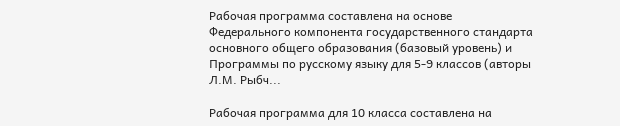Рабочая программа составлена на основе Федерального компонента государственного стандарта основного общего образования (базовый уровень) и Программы по русскому языку для 5-9 классов (авторы Л.М. Рыбч...

Рабочая программа для 10 класса составлена на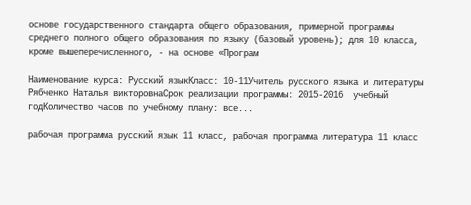основе государственного стандарта общего образования, примерной программы среднего полного общего образования по языку (базовый уровень); для 10 класса, кроме вышеперечисленного, - на основе «Програм

Наименование курса: Русский языкКласс: 10-11Учитель русского языка и литературы Рябченко Наталья викторовнаСрок реализации программы: 2015-2016  учебный годКоличество часов по учебному плану: все...

рабочая программа русский язык 11 класс, рабочая программа литература 11 класс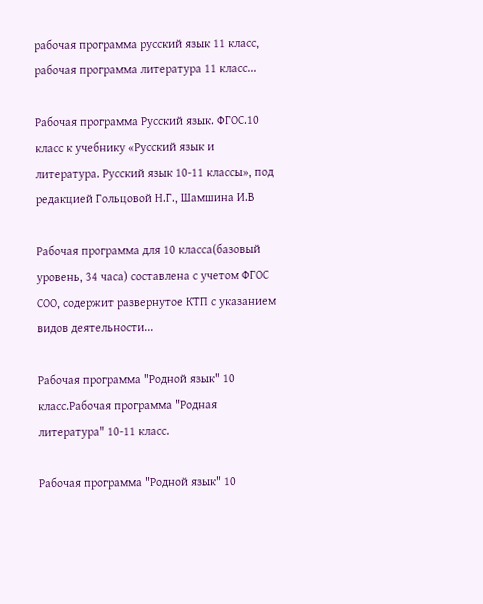рабочая программа русский язык 11 класс, рабочая программа литература 11 класс...

Рабочая программа Русский язык. ФГОС.10 класс к учебнику «Русский язык и литература. Русский язык 10-11 классы», под редакцией Гольцовой Н.Г., Шамшина И.В

Рабочая программа для 10 класса(базовый уровень, 34 часа) составлена с учетом ФГОС СОО, содержит развернутое КТП с указанием видов деятельности...

Рабочая программа "Родной язык" 10 класс.Рабочая программа "Родная литература" 10-11 класс.

Рабочая программа "Родной язык" 10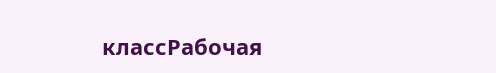классРабочая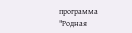программа "Родная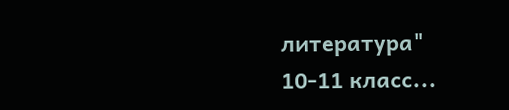литература" 10-11 класс...